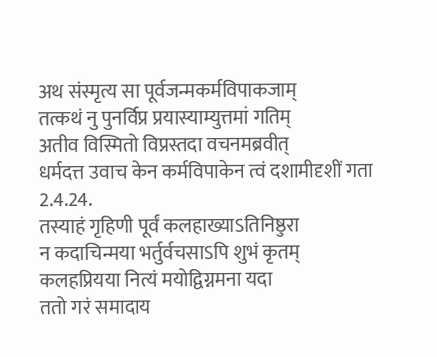अथ संस्मृत्य सा पूर्वजन्मकर्मविपाकजाम्
तत्कथं नु पुनर्विप्र प्रयास्याम्युत्तमां गतिम्
अतीव विस्मितो विप्रस्तदा वचनमब्रवीत्
धर्मदत्त उवाच केन कर्मविपाकेन त्वं दशामीदृशीं गता 2.4.24.
तस्याहं गृहिणी पूर्वं कलहाख्याऽतिनिष्ठुरा
न कदाचिन्मया भर्तुर्वचसाऽपि शुभं कृतम्
कलहप्रियया नित्यं मयोद्विग्नमना यदा
ततो गरं समादाय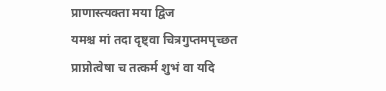प्राणास्त्यक्ता मया द्विज
यमश्च मां तदा दृष्ट्वा चित्रगुप्तमपृच्छत
प्राप्नोत्वेषा च तत्कर्म शुभं वा यदि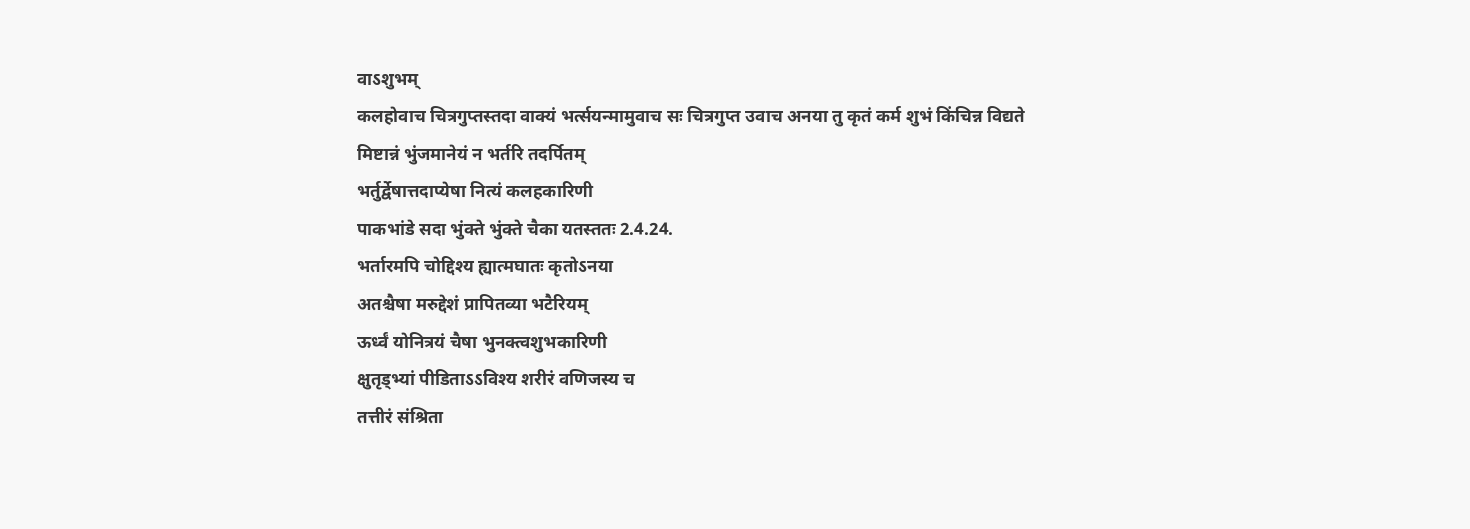वाऽशुभम्
कलहोवाच चित्रगुप्तस्तदा वाक्यं भर्त्सयन्मामुवाच सः चित्रगुप्त उवाच अनया तु कृतं कर्म शुभं किंचिन्न विद्यते
मिष्टान्नं भुंजमानेयं न भर्तरि तदर्पितम्
भर्तुर्द्वेषात्तदाप्येषा नित्यं कलहकारिणी
पाकभांडे सदा भुंक्ते भुंक्ते चैका यतस्ततः 2.4.24.
भर्तारमपि चोद्दिश्य ह्यात्मघातः कृतोऽनया
अतश्चैषा मरुद्देशं प्रापितव्या भटैरियम्
ऊर्ध्वं योनित्रयं चैषा भुनक्त्वशुभकारिणी
क्षुतृड्भ्यां पीडिताऽऽविश्य शरीरं वणिजस्य च
तत्तीरं संश्रिता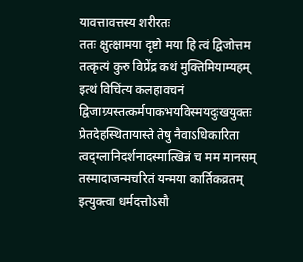यावत्तावत्तस्य शरीरतः
ततः क्षुत्क्षामया दृष्टो मया हि त्वं द्विजोत्तम
तत्कृत्यं कुरु विप्रेंद्र कथं मुक्तिमियाम्यहम्
इत्थं विचिंत्य कलहावचनं द्विजाग्र्यस्तत्कर्मपाकभयविस्मयदुःखयुक्तः
प्रेतदेहस्थितायास्ते तेषु नैवाऽधिकारिता
त्वद्ग्लानिदर्शनादस्मात्खिन्नं च मम मानसम्
तस्मादाजन्मचरितं यन्मया कार्तिकव्रतम्
इत्युक्त्वा धर्मदत्तोऽसौ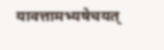यावत्तामभ्यषेचयत्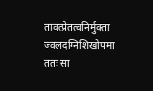तावत्प्रेतत्वनिर्मुक्ता ज्वलदग्निशिखोपमा
ततः सा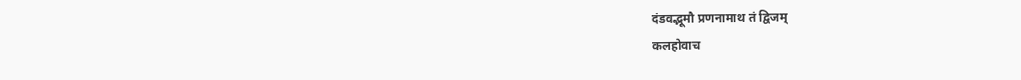दंडवद्भूमौ प्रणनामाथ तं द्विजम्
कलहोवाच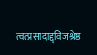त्वत्प्रसादाद्द्विजश्रेष्ठ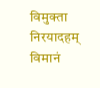विमुक्ता निरयादहम्
विमानं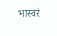भास्वरं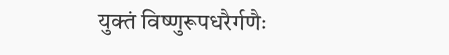युक्तं विष्णुरूपधरैर्गणैः